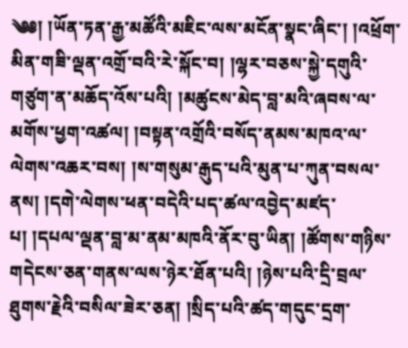༄༅། །ཡོན་ཏན་རྒྱ་མཚོའི་མཇིང་ལས་མངོན་སྣང་ཞིང་། །འཕྲོག་མིན་གཟི་ལྡན་འགྲོ་བའི་རེ་སྐོང་བ། །ལྷར་བཅས་སྐྱེ་དགུའི་གཙུག་ན་མཆོད་འོས་པའི། །མཚུངས་མེད་བླ་མའི་ཞབས་ལ་མགོས་ཕྱག་འཚལ། །བསྟན་འགྲོའི་བསོད་ནམས་མཁའ་ལ་ལེགས་འཆར་བས། །ས་གསུམ་རྒུད་པའི་མུན་པ་ཀུན་བསལ་ནས། །དགེ་ལེགས་ཕན་བདེའི་པད་ཚལ་འབྱེད་མཛད་པ། །དཔལ་ལྡན་བླ་མ་ནམ་མཁའི་ནོར་བུ་ཡིན། །ཚོགས་གཉིས་གདེངས་ཅན་གནས་ལས་ཉེར་ཐོན་པའི། །ཉེས་པའི་དྲི་བྲལ་ཐུགས་རྗེའི་བསིལ་ཟེར་ཅན། །སྲིད་པའི་ཚད་གདུང་དྲག་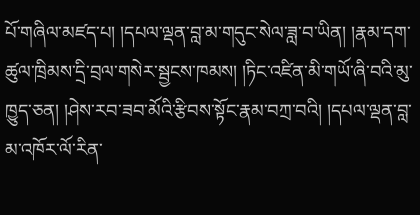པོ་གཞིལ་མཛད་པ། །དཔལ་ལྡན་བླ་མ་གདུང་སེལ་ཟླ་བ་ཡིན། །རྣམ་དག་ཚུལ་ཁྲིམས་དྲི་བྲལ་གསེར་སྦྱངས་ཁམས། །ཏིང་འཛིན་མི་གཡོ་ཞི་བའི་མུ་ཁྱུད་ཅན། །ཤེས་རབ་ཟབ་མོའི་རྩིབས་སྟོང་རྣམ་བཀྲ་བའི། །དཔལ་ལྡན་བླ་མ་འཁོར་ལོ་རིན་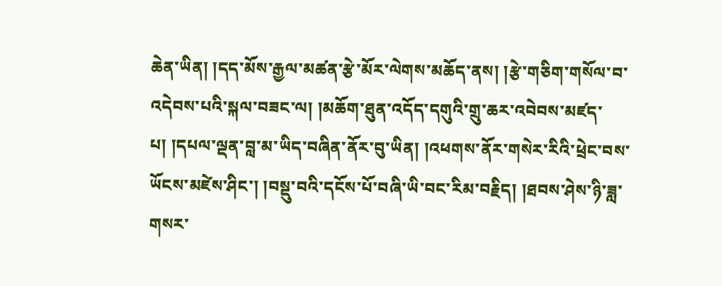ཆེན་ཡིན། །དད་མོས་རྒྱལ་མཚན་རྩེ་མོར་ལེགས་མཆོད་ནས། །རྩེ་གཅིག་གསོལ་བ་འདེབས་པའི་སྐལ་བཟང་ལ། །མཆོག་ཐུན་འདོད་དགུའི་གྲུ་ཆར་འབེབས་མཛད་པ། །དཔལ་ལྡན་བླ་མ་ཡིད་བཞིན་ནོར་བུ་ཡིན། །འཕགས་ནོར་གསེར་རིའི་ཕྲེང་བས་ཡོངས་མཛེས་ཤིང་། །བསྡུ་བའི་དངོས་པོ་བཞི་ཡི་བང་རིམ་བརྗིད། །ཐབས་ཤེས་ཉི་ཟླ་གསར་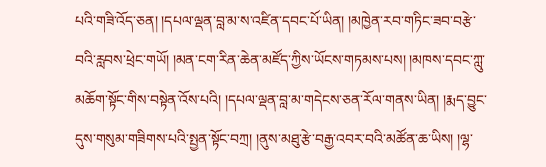པའི་གཟི་འོད་ཅན། །དཔལ་ལྡན་བླ་མ་ས་འཛིན་དབང་པོ་ཡིན། །མཁྱེན་རབ་གཏིང་ཟབ་བརྩེ་བའི་རླབས་ཕྲེང་གཡོ། །མན་ངག་རིན་ཆེན་མཛོད་ཀྱིས་ཡོངས་གཏམས་པས། །མཁས་དབང་ཀླུ་མཆོག་སྟོང་གིས་བསྟེན་འོས་པའི། །དཔལ་ལྡན་བླ་མ་གདེངས་ཅན་རོལ་གནས་ཡིན། །རྨད་བྱུང་དུས་གསུམ་གཟིགས་པའི་སྤྱན་སྟོང་བཀྲ། །ནུས་མཐུ་རྩེ་བརྒྱ་འབར་བའི་མཚོན་ཆ་ཡིས། །ལྷ་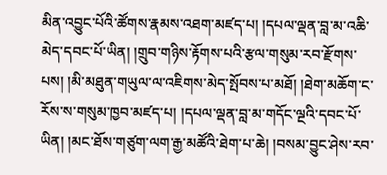མིན་འབྱུང་པོའི་ཚོགས་རྣམས་འཐག་མཛད་པ། །དཔལ་ལྡན་བླ་མ་འཆི་མེད་དབང་པོ་ཡིན། །གྲུབ་གཉིས་རྟོགས་པའི་རྩལ་གསུམ་རབ་རྫོགས་པས། །མི་མཐུན་གཡུལ་ལ་འཇིགས་མེད་སྤོབས་པ་མཐོ། །ཐེག་མཆོག་ང་རོས་ས་གསུམ་ཁྱབ་མཛད་པ། །དཔལ་ལྡན་བླ་མ་གདོང་ལྔའི་དབང་པོ་ཡིན། །མང་ཐོས་གཙུག་ལག་རྒྱ་མཚོའི་ཐེག་པ་ཆེ། །བསམ་བྱུང་ཤེས་རབ་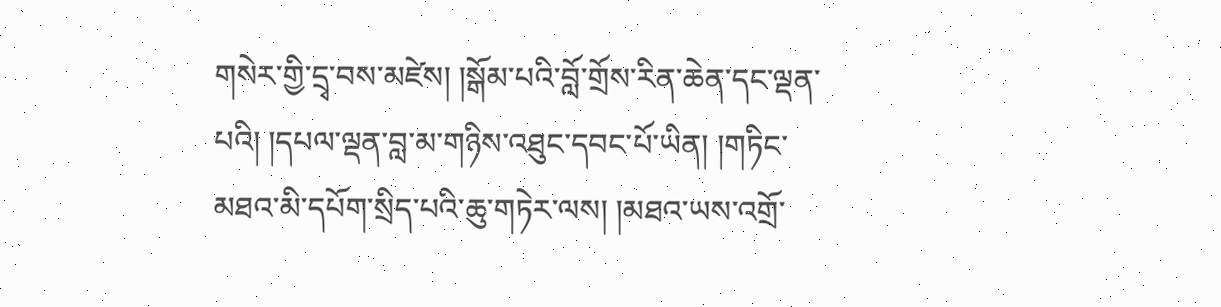གསེར་གྱི་དྲྭ་བས་མཛེས། །སྒོམ་པའི་བློ་གྲོས་རིན་ཆེན་དང་ལྡན་པའི། །དཔལ་ལྡན་བླ་མ་གཉིས་འཐུང་དབང་པོ་ཡིན། །གཏིང་མཐའ་མི་དཔོག་སྲིད་པའི་ཆུ་གཏེར་ལས། །མཐའ་ཡས་འགྲོ་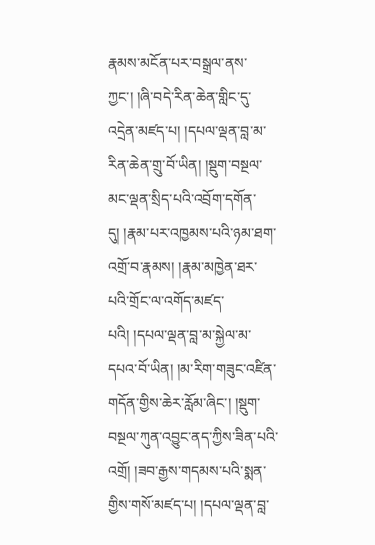རྣམས་མངོན་པར་བསྒྲལ་ནས་ཀྱང་། །ཞི་བདེ་རིན་ཆེན་གླིང་དུ་འདྲེན་མཛད་པ། །དཔལ་ལྡན་བླ་མ་རིན་ཆེན་གྲུ་བོ་ཡིན། །སྡུག་བསྔལ་མང་ལྡན་སྲིད་པའི་འབྲོག་དགོན་དུ། །རྣམ་པར་འཁྱམས་པའི་ཉམ་ཐག་འགྲོ་བ་རྣམས། །རྣམ་མཁྱེན་ཐར་པའི་གྲོང་ལ་འགོད་མཛད་པའི། །དཔལ་ལྡན་བླ་མ་སྐྱེལ་མ་དཔའ་བོ་ཡིན། །མ་རིག་གཟུང་འཛིན་གདོན་གྱིས་ཆེར་རློམ་ཞིང་། །སྡུག་བསྔལ་ཀུན་འབྱུང་ནད་ཀྱིས་ཟིན་པའི་འགྲོ། །ཟབ་རྒྱས་གདམས་པའི་སྨན་གྱིས་གསོ་མཛད་པ། །དཔལ་ལྡན་བླ་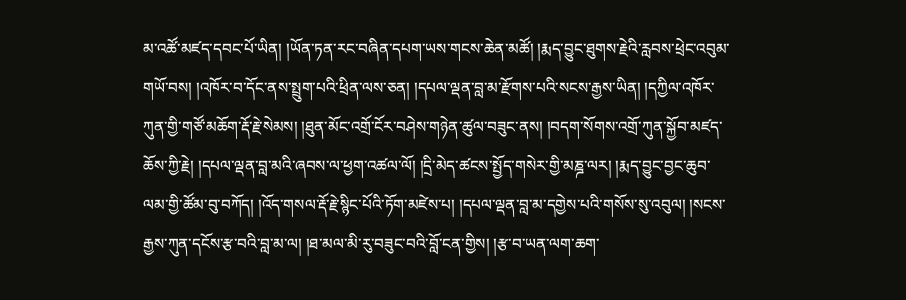མ་འཚོ་མཛད་དབང་པོ་ཡིན། །ཡོན་ཏན་རང་བཞིན་དཔག་ཡས་གངས་ཆེན་མཚོ། །རྨད་བྱུང་ཐུགས་རྗེའི་རླབས་ཕྲེང་འབུམ་གཡོ་བས། །འཁོར་བ་དོང་ནས་སྤྲུག་པའི་ཕྲིན་ལས་ཅན། །དཔལ་ལྡན་བླ་མ་རྫོགས་པའི་སངས་རྒྱས་ཡིན། །དཀྱིལ་འཁོར་ཀུན་གྱི་གཙོ་མཆོག་རྡོ་རྗེ་སེམས། །ཐུན་མོང་འགྲོ་ངོར་བཤེས་གཉེན་ཚུལ་བཟུང་ནས། །བདག་སོགས་འགྲོ་ཀུན་སྐྱོབ་མཛད་ཆོས་ཀྱི་རྗེ། །དཔལ་ལྡན་བླ་མའི་ཞབས་ལ་ཕྱག་འཚལ་ལོ། །དྲི་མེད་ཚངས་སྤྱོད་གསེར་གྱི་མཎྜ་ལར། །རྨད་བྱུང་བྱང་ཆུབ་ལམ་གྱི་ཚོམ་བུ་བཀོད། །འོད་གསལ་རྡོ་རྗེ་སྙིང་པོའི་ཏོག་མཛེས་པ། །དཔལ་ལྡན་བླ་མ་དགྱེས་པའི་གསོས་སུ་འབུལ། །སངས་རྒྱས་ཀུན་དངོས་རྩ་བའི་བླ་མ་ལ། །ཐ་མལ་མི་རུ་བཟུང་བའི་བློ་ངན་གྱིས། །རྩ་བ་ཡན་ལག་ཆག་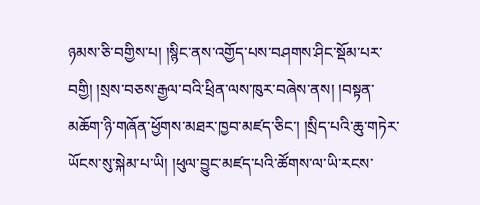ཉམས་ཅི་བགྱིས་པ། །སྙིང་ནས་འགྱོད་པས་བཤགས་ཤིང་སྡོམ་པར་བགྱི། །སྲས་བཅས་རྒྱལ་བའི་ཕྲིན་ལས་ཁུར་བཞེས་ནས། །བསྟན་མཆོག་ཉི་གཞོན་ཕྱོགས་མཐར་ཁྱབ་མཛད་ཅིང་། །སྲིད་པའི་ཆུ་གཏེར་ཡོངས་སུ་སྐེམ་པ་ཡི། །ཕུལ་བྱུང་མཛད་པའི་ཚོགས་ལ་ཡི་རངས་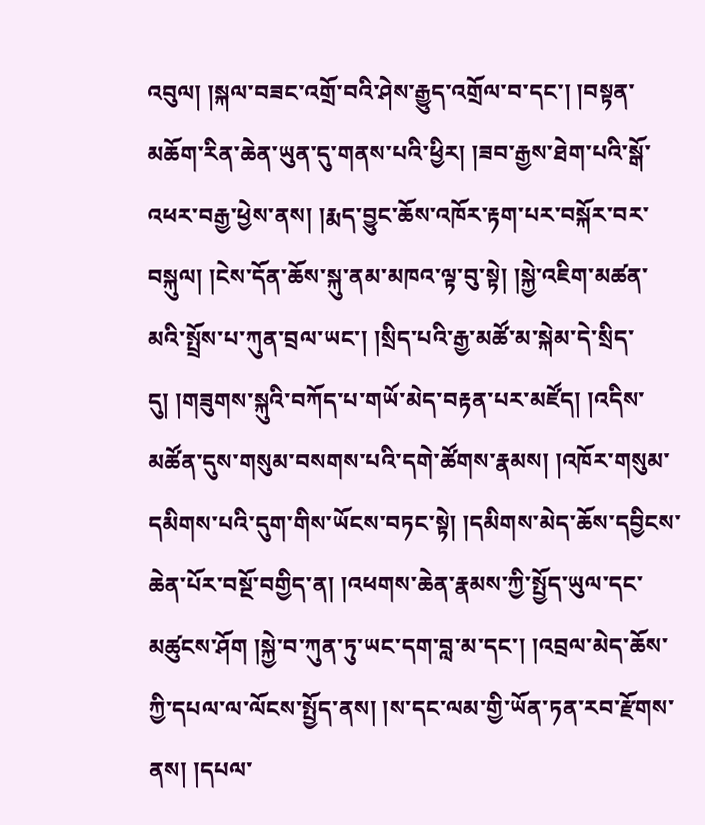འབུལ། །སྐལ་བཟང་འགྲོ་བའི་ཤེས་རྒྱུད་འགྲོལ་བ་དང་། །བསྟན་མཆོག་རིན་ཆེན་ཡུན་དུ་གནས་པའི་ཕྱིར། །ཟབ་རྒྱས་ཐེག་པའི་སྒོ་འཕར་བརྒྱ་ཕྱེས་ནས། །རྨད་བྱུང་ཆོས་འཁོར་རྟག་པར་བསྐོར་བར་བསྐུལ། །ངེས་དོན་ཆོས་སྐུ་ནམ་མཁའ་ལྟ་བུ་སྟེ། །སྐྱེ་འཇིག་མཚན་མའི་སྤྲོས་པ་ཀུན་བྲལ་ཡང་། །སྲིད་པའི་རྒྱ་མཚོ་མ་སྐེམ་དེ་སྲིད་དུ། །གཟུགས་སྐུའི་བཀོད་པ་གཡོ་མེད་བརྟན་པར་མཛོད། །འདིས་མཚོན་དུས་གསུམ་བསགས་པའི་དགེ་ཚོགས་རྣམས། །འཁོར་གསུམ་དམིགས་པའི་དུག་གིས་ཡོངས་བཏང་སྟེ། །དམིགས་མེད་ཆོས་དབྱིངས་ཆེན་པོར་བསྔོ་བགྱིད་ན། །འཕགས་ཆེན་རྣམས་ཀྱི་སྤྱོད་ཡུལ་དང་མཚུངས་ཤོག །སྐྱེ་བ་ཀུན་ཏུ་ཡང་དག་བླ་མ་དང་། །འབྲལ་མེད་ཆོས་ཀྱི་དཔལ་ལ་ལོངས་སྤྱོད་ནས། །ས་དང་ལམ་གྱི་ཡོན་ཏན་རབ་རྫོགས་ནས། །དཔལ་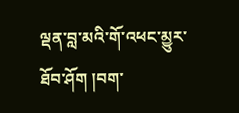ལྡན་བླ་མའི་གོ་འཕང་མྱུར་ཐོབ་ཤོག །བག་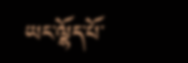ཡང་ལྷོད་པོ་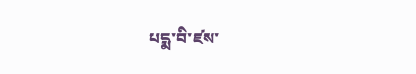པདྨ་བི་ཛས་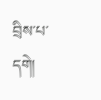བྲིས་པ་དགེ།